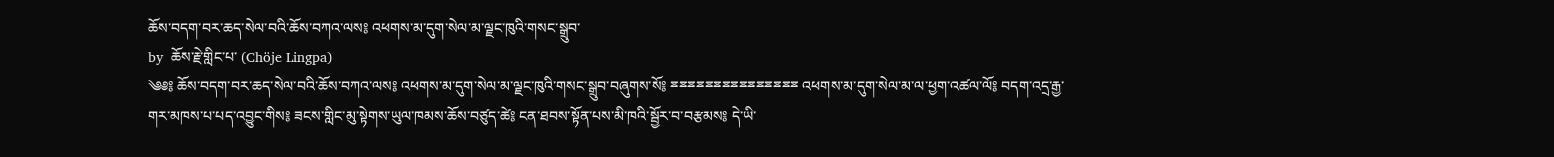ཆོས་བདག་བར་ཆད་སེལ་བའི་ཆོས་བཀའ་ལས༔ འཕགས་མ་དུག་སེལ་མ་ལྗང་ཁུའི་གསང་སྒྲུབ་
by  ཆོས་རྗེ་གླིང་པ་ (Chöje Lingpa)
༄༅༔ ཆོས་བདག་བར་ཆད་སེལ་བའི་ཆོས་བཀའ་ལས༔ འཕགས་མ་དུག་སེལ་མ་ལྗང་ཁུའི་གསང་སྒྲུབ་བཞུགས་སོ༔ ྈྈྈྈྈྈྈྈྈྈྈྈྈྈྈ འཕགས་མ་དུག་སེལ་མ་ལ་ཕྱག་འཚལ་ལོ༔ བདག་འདྲ་རྒྱ་གར་མཁས་པ་པད་འབྱུང་གིས༔ ཟངས་གླིང་མུ་སྟེགས་ཡུལ་ཁམས་ཆོས་བཙུད་ཚེ༔ ངན་ཐབས་སྟོན་པས་མི་ཁའི་སྦྱོར་བ་བརྩམས༔ དེ་ཡི་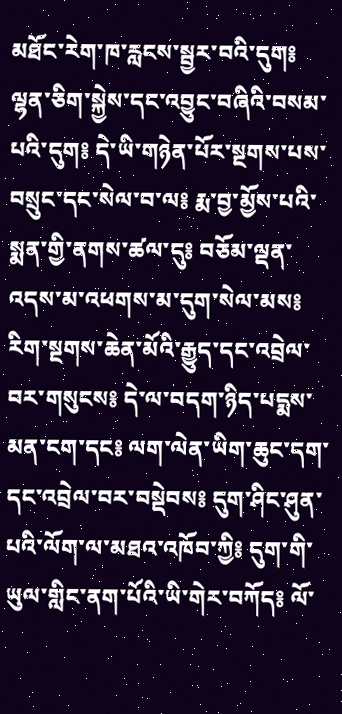མཐོང་རེག་ཁ་རླངས་སྦྱར་བའི་དུག༔ ལྷན་ཅིག་སྐྱེས་དང་འབྱུང་བཞིའི་བསམ་པའི་དུག༔ དེ་ཡི་གཉེན་པོར་སྔགས་པས་བསྲུང་དང་སེལ་བ་ལ༔ རྨ་བྱ་མྱོས་པའི་སྨན་གྱི་ནགས་ཚལ་དུ༔ བཅོམ་ལྡན་འདས་མ་འཕགས་མ་དུག་སེལ་མས༔ རིག་སྔགས་ཆེན་མོའི་རྒྱུད་དང་འབྲེལ་བར་གསུངས༔ དེ་ལ་བདག་ཉིད་པདྨས་མན་ངག་དང༔ ལག་ལེན་ཡིག་ཆུང་དག་དང་འབྲེལ་བར་བསྡེབས༔ དུག་ཤིང་ཤུན་པའི་ལོག་ལ་མཐའ་འཁོབ་ཀྱི༔ དུག་གི་ཡུལ་གླིང་ནག་པོའི་ཡི་གེར་བཀོད༔ ལོ་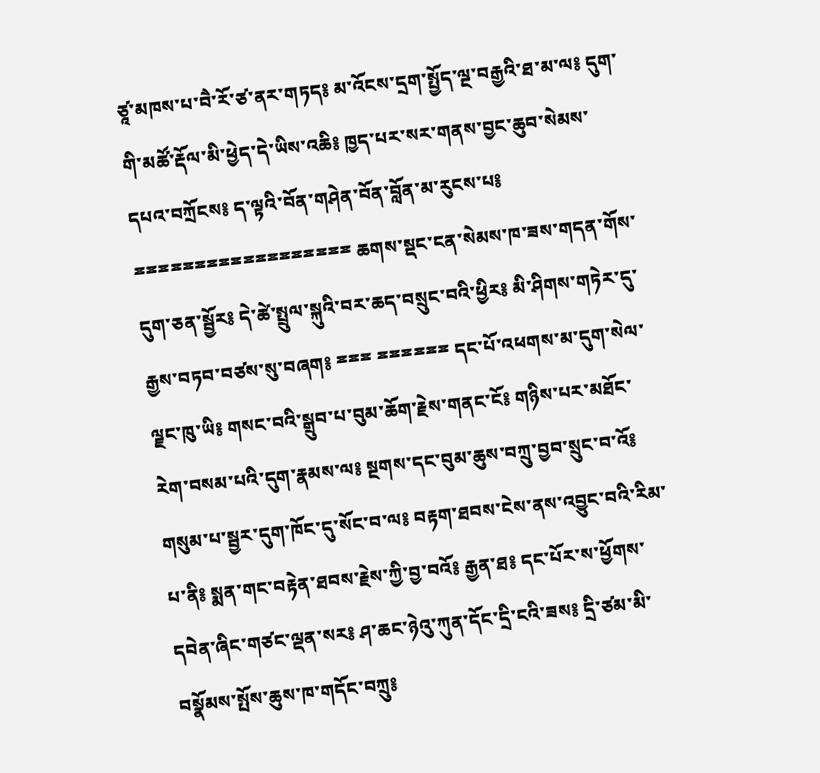ཙཱ་མཁས་པ་བཻ་རོ་ཙ་ནར་གཏད༔ མ་འོངས་དྲག་སྤྱོད་ལྔ་བརྒྱའི་ཐ་མ་ལ༔ དུག་གི་མཚོ་རྡོལ་མི་ཕྱེད་དེ་ཡིས་འཆི༔ ཁྱད་པར་སར་གནས་བྱང་ཆུབ་སེམས་དཔའ་བཀྲོངས༔ ད་ལྟའི་བོན་གཤེན་བོན་བློན་མ་རུངས་པ༔ ྈྈྈྈྈྈྈྈྈྈྈྈྈྈྈྈྈྈ ཆགས་སྡང་ངན་སེམས་ཁ་ཟས་གདན་གོས་དུག་ཅན་སྦྱོར༔ དེ་ཚེ་སྤྲུལ་སྐུའི་བར་ཆད་བསྲུང་བའི་ཕྱིར༔ མི་ཤིགས་གཏེར་དུ་རྒྱས་བཏབ་བཙས་སུ་བཞག༔ ྈྈྈ ྈྈྈྈྈྈ དང་པོ་འཕགས་མ་དུག་སེལ་ལྗང་ཁུ་ཡི༔ གསང་བའི་སྒྲུབ་པ་བུམ་ཆོག་རྗེས་གནང་ངོ༔ གཉིས་པར་མཐོང་རེག་བསམ་པའི་དུག་རྣམས་ལ༔ སྔགས་དང་བུམ་ཆུས་བཀྲུ་བྱབ་སྲུང་བ་འོ༔ གསུམ་པ་སྦྱར་དུག་ཁོང་དུ་སོང་བ་ལ༔ བརྟག་ཐབས་ངེས་ནས་འབྱུང་བའི་རིམ་པ་ནི༔ སྨན་གང་བརྟེན་ཐབས་རྗེས་ཀྱི་བྱ་བའོ༔ རྒྱན་ཐ༔ དང་པོར་ས་ཕྱོགས་དབེན་ཞིང་གཙང་ལྡན་སར༔ ཤ་ཆང་ཉེའུ་ཀུན་དོང་དྲི་ངའི་ཟས༔ དྲི་ཙམ་མི་བསྣོམས་སྤོས་ཆུས་ཁ་གདོང་བཀྲུ༔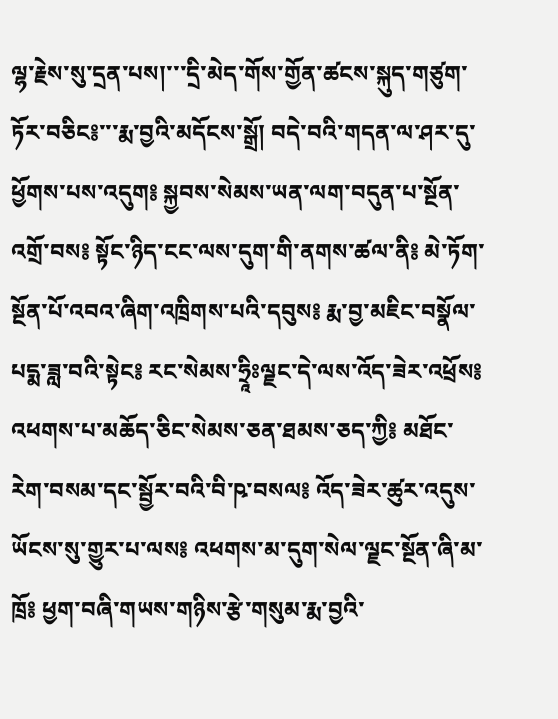ལྷ་རྗེས་སུ་དྲན་པས།་་་དྲི་མེད་གོས་གྱོན་ཚངས་སྐུད་གཙུག་ཏོར་བཅིང༔་་་རྨ་བྱའི་མདོངས་སྒྲོ། བདེ་བའི་གདན་ལ་ཤར་དུ་ཕྱོགས་པས་འདུག༔ སྐྱབས་སེམས་ཡན་ལག་བདུན་པ་སྔོན་འགྲོ་བས༔ སྟོང་ཉིད་ངང་ལས་དུག་གི་ནགས་ཚལ་ནི༔ མེ་ཏོག་སྔོན་པོ་འབའ་ཞིག་འཁྲིགས་པའི་དབུས༔ རྨ་བྱ་མཇིང་བསྣོལ་པདྨ་ཟླ་བའི་སྟེང༔ རང་སེམས་ཧྲཱིཿལྗང་དེ་ལས་འོད་ཟེར་འཕྲོས༔ འཕགས་པ་མཆོད་ཅིང་སེམས་ཅན་ཐམས་ཅད་ཀྱི༔ མཐོང་རེག་བསམ་དང་སྦྱོར་བའི་བི་ཥ་བསལ༔ འོད་ཟེར་ཚུར་འདུས་ཡོངས་སུ་གྱུར་པ་ལས༔ འཕགས་མ་དུག་སེལ་ལྗང་སྔོན་ཞི་མ་ཁྲོ༔ ཕྱག་བཞི་གཡས་གཉིས་རྩེ་གསུམ་རྨ་བྱའི་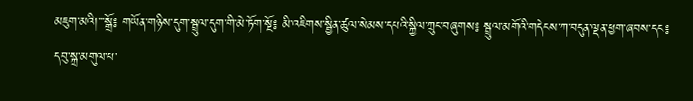མཇུག་མའི།་་་སྒྲོ༔ གཡོན་གཉིས་དུག་སྦྲུལ་དུག་གི་མེ་ཏོག་སྔོ༔ མི་འཇིགས་སྦྱིན་ཚུལ་སེམས་དཔའི་སྐྱིལ་ཀྲུང་བཞུགས༔ སྦྲུལ་མགོའི་གདེངས་ཀ་བདུན་ལྡན་ཕྱག་ཞབས་དང༔ དབུ་སྐྲ་མགུལ་པ་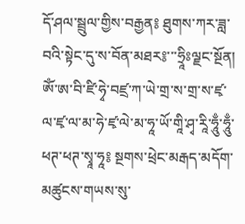དོ་ཤལ་སྦྲུལ་གྱིས་བརྒྱན༔ ཐུགས་ཀར་ཟླ་བའི་སྟེང་དུ་ས་བོན་མཐར༔་་་ཧྲཱིཿལྗང་སྔོན། ཨོཾ་ཨ་བི་ཛི་ཧྭེ་བཛྲ་ཀ་ཡེ་གྲ་ས་གྲ་ས་ཛྭ་ལ་ཛྭ་ལ་མ་ཧེ་ཛྭ་ལེ་མ་ཧཱ་ཡོ་གཱི་ཤྭ་རཱི་ཧཱུྃ་ཧཱུྃ་ཕཊ་ཕཊ་སྭཱ་ཧཱ༔ སྔགས་ཕྲེང་མརྒད་མདོག་མཚུངས་གཡས་སུ་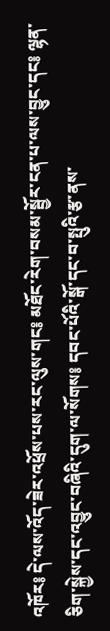འཁོར༔ དེ་ལས་འོད་ཟེར་འཕྲོས་པས་རང་ལུས་གང༔ མཐོང་རེག་བསམ་སྦྱོར་ངན་པ་ལས་བྱུང་དང༔ ལྷན་ཅིག་སྐྱེས་དང་འབྱུང་བཞིའི་དུག་ལ་སོགས༔ དབང་པོའི་སྒོ་དང་བ་སྤུའི་རྩ་ནས་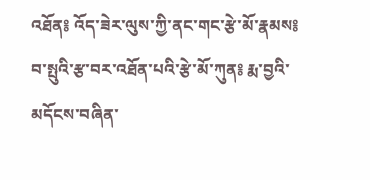འཐོན༔ འོད་ཟེར་ལུས་ཀྱི་ནང་གང་རྩེ་མོ་རྣམས༔ བ་སྤུའི་རྩ་བར་འཐོན་པའི་རྩེ་མོ་ཀུན༔ རྨ་བྱའི་མདོངས་བཞིན་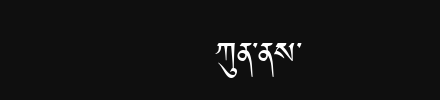ཀུན་ནས་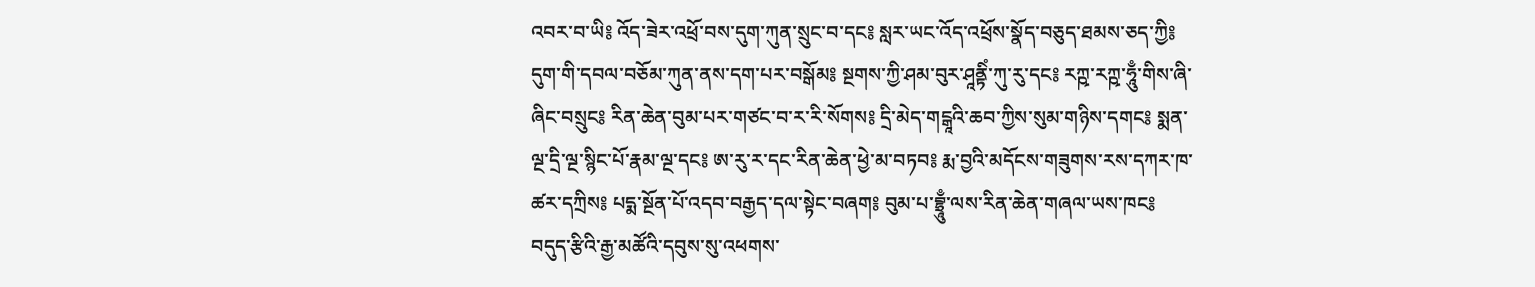འབར་བ་ཡི༔ འོད་ཟེར་འཕྲོ་བས་དུག་ཀུན་སྲུང་བ་དང༔ སླར་ཡང་འོད་འཕྲོས་སྣོད་བཅུད་ཐམས་ཅད་ཀྱི༔ དུག་གི་དབལ་བཅོམ་ཀུན་ནས་དག་པར་བསྒོམ༔ སྔགས་ཀྱི་ཤམ་བུར་ཤཱནྟིཾ་ཀུ་རུ་དང༔ རཀྵ་རཀྵ་ཧཱུྃ་གིས་ཞི་ཞིང་བསྲུང༔ རིན་ཆེན་བུམ་པར་གཙང་བ་ར་རི་སོགས༔ དྲི་མེད་གངྒཱའི་ཆབ་ཀྱིས་སུམ་གཉིས་དགང༔ སྨན་ལྔ་དྲི་ལྔ་སྙིང་པོ་རྣམ་ལྔ་དང༔ ཨ་རུ་ར་དང་རིན་ཆེན་ཕྱེ་མ་བཏབ༔ རྨ་བྱའི་མདོངས་གཟུགས་རས་དཀར་ཁ་ཚར་དཀྲིས༔ པདྨ་སྔོན་པོ་འདབ་བརྒྱད་དལ་སྟེང་བཞག༔ བུམ་པ་བྷྲཱུྃ་ལས་རིན་ཆེན་གཞལ་ཡས་ཁང༔ བདུད་རྩིའི་རྒྱ་མཚོའི་དབུས་སུ་འཕགས་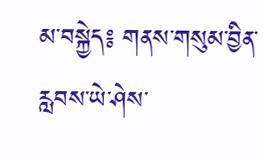མ་བསྐྱེད༔ གནས་གསུམ་བྱིན་རླབས་ཡེ་ཤེས་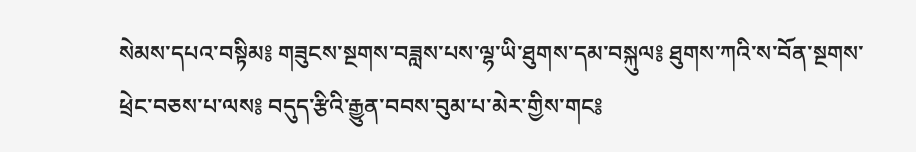སེམས་དཔའ་བསྟིམ༔ གཟུངས་སྔགས་བཟླས་པས་ལྷ་ཡི་ཐུགས་དམ་བསྐུལ༔ ཐུགས་ཀའི་ས་བོན་སྔགས་ཕྲེང་བཅས་པ་ལས༔ བདུད་རྩིའི་རྒྱུན་བབས་བུམ་པ་མེར་གྱིས་གང༔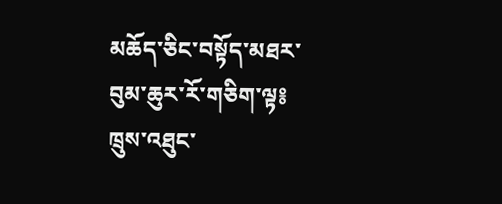མཆོད་ཅིང་བསྟོད་མཐར་བུམ་ཆུར་རོ་གཅིག་ལྟ༔ ཁྲུས་འཐུང་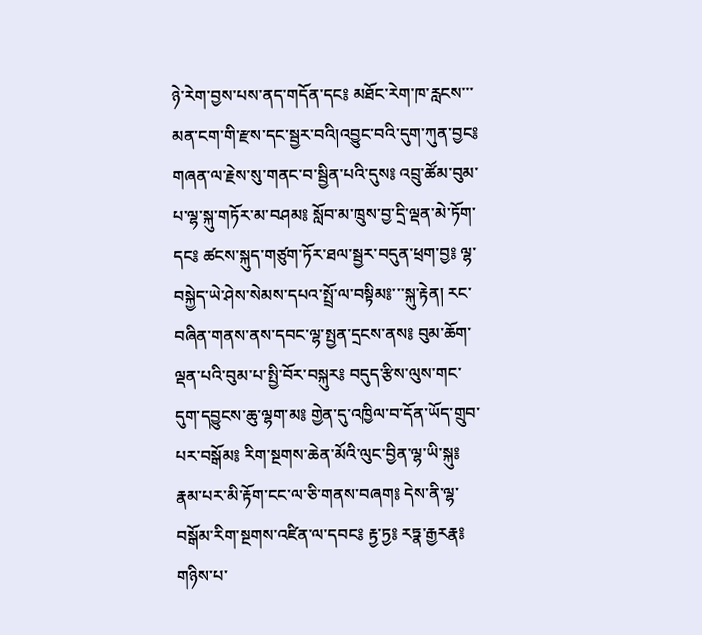ཉེ་རེག་བྱས་པས་ནད་གདོན་དང༔ མཐོང་རེག་ཁ་རླངས་་་མན་ངག་གི་རྫས་དང་སྦྱར་བའི།འབྱུང་བའི་དུག་ཀུན་བྱང༔ གཞན་ལ་རྗེས་སུ་གནང་བ་སྦྱིན་པའི་དུས༔ འབྲུ་ཚོམ་བུམ་པ་ལྷ་སྐུ་གཏོར་མ་བཤམ༔ སློབ་མ་ཁྲུས་བྱ་དྲི་ལྡན་མེ་ཏོག་དང༔ ཚངས་སྐུད་གཙུག་ཏོར་ཐལ་སྦྱར་བདུན་ཕྲག་བྱ༔ ལྷ་བསྐྱེད་ཡེ་ཤེས་སེམས་དཔའ་སྤྲོ་ལ་བསྟིམ༔་་་སྐུ་རྟེན། རང་བཞིན་གནས་ནས་དབང་ལྷ་སྤྱན་དྲངས་ནས༔ བུམ་ཆོག་ལྡན་པའི་བུམ་པ་སྤྱི་བོར་བསྐུར༔ བདུད་རྩིས་ལུས་གང་དུག་དབྱུངས་ཆུ་ལྷག་མ༔ གྱེན་དུ་འཁྱིལ་བ་དོན་ཡོད་གྲུབ་པར་བསྒོམ༔ རིག་སྔགས་ཆེན་མོའི་ལུང་བྱིན་ལྷ་ཡི་སྐུ༔ རྣམ་པར་མི་རྟོག་ངང་ལ་ཅི་གནས་བཞག༔ དེས་ནི་ལྷ་བསྒོམ་རིག་སྔགས་འཛིན་ལ་དབང༔ རྟྱ་ཏྱ༔ རཏྣ་རྒྱརརྣ༔ གཉིས་པ་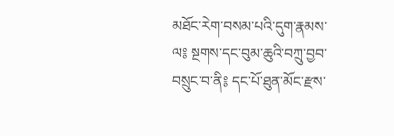མཐོང་རེག་བསམ་པའི་དུག་རྣམས་ལ༔ སྔགས་དང་བུམ་ཆུའི་བཀྲུ་བྱབ་བསྲུང་བ་ནི༔ དང་པོ་ཐུན་མོང་རྫས་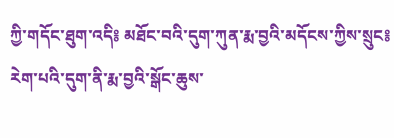ཀྱི་གདོང་ཐུག་འདི༔ མཐོང་བའི་དུག་ཀུན་རྨ་བྱའི་མདོངས་ཀྱིས་སྲུང༔ རེག་པའི་དུག་ནི་རྨ་བྱའི་སྒོང་ཆུས་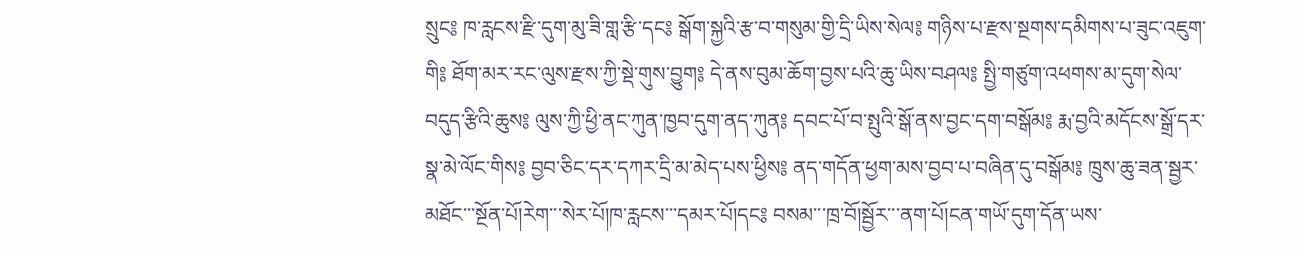སྲུང༔ ཁ་རླངས་རྫི་དུག་མུ་ཟི་གླ་རྩི་དང༔ སྒོག་སྐྱའི་རྩ་བ་གསུམ་གྱི་དྲི་ཡིས་སེལ༔ གཉིས་པ་རྫས་སྔགས་དམིགས་པ་ཟུང་འཇུག་གི༔ ཐོག་མར་རང་ལུས་རྫས་ཀྱི་སྡེ་གུས་བྱུག༔ དེ་ནས་བུམ་ཆོག་བྱས་པའི་ཆུ་ཡིས་བཤལ༔ སྤྱི་གཙུག་འཕགས་མ་དུག་སེལ་བདུད་རྩིའི་ཆུས༔ ལུས་ཀྱི་ཕྱི་ནང་ཀུན་ཁྱབ་དུག་ནད་ཀུན༔ དབང་པོ་བ་སྤུའི་སྒོ་ནས་བྱང་དག་བསྒོམ༔ རྨ་བྱའི་མདོངས་སྒྲོ་དར་སྣ་མེ་ལོང་གིས༔ བྱབ་ཅིང་དར་དཀར་དྲི་མ་མེད་པས་ཕྱིས༔ ནད་གདོན་ཕྱག་མས་བྱབ་པ་བཞིན་དུ་བསྒོམ༔ ཁྲུས་ཆུ་ཟན་སྦྱར་མཐོང་་་སྔོན་པོ།རེག་་་སེར་པོ།ཁ་རླངས་་་དམར་པོ།དང༔ བསམ་་་ཁྲ་བོ།སྦྱོར་་་ནག་པོ།ངན་གཡོ་དུག་དོན་ཡས་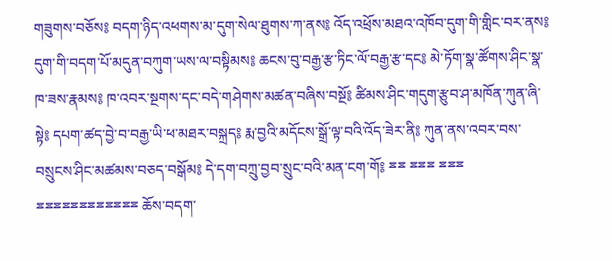གཟུགས་བཅོས༔ བདག་ཉིད་འཕགས་མ་དུག་སེལ་ཐུགས་ཀ་ནས༔ འོད་འཕྲོས་མཐའ་འཁོབ་དུག་གི་གླིང་བར་ནས༔ དུག་གི་བདག་པོ་མདུན་བཀུག་ཡས་ལ་བསྟིམས༔ ཆངས་བུ་བརྒྱ་རྩ་ཏིང་ལོ་བརྒྱ་རྩ་དང༔ མེ་ཏོག་སྣ་ཚོགས་ཤིང་སྣ་ཁ་ཟས་རྣམས༔ ཁ་འབར་སྔགས་དང་བདེ་གཤེགས་མཚན་བཞིས་བསྔོ༔ ཚིམས་ཤིང་གདུག་རྩུབ་ཤ་མཁོན་ཀུན་ཞི་སྟེ༔ དཔག་ཚད་བྱེ་བ་བརྒྱ་ཡི་ཕ་མཐར་བསྐྲད༔ རྨ་བྱའི་མདོངས་སྒྲོ་ལྟ་བའི་འོད་ཟེར་ནི༔ ཀུན་ནས་འབར་བས་བསྲུངས་ཤིང་མཚམས་བཅད་བསྒོམ༔ དེ་དག་བཀྲུ་བྱབ་སྲུང་བའི་མན་ངག་གོ༔ ྈྈ ྈྈྈ ྈྈྈ ྈྈྈྈྈྈྈྈྈྈྈྈ ཆོས་བདག་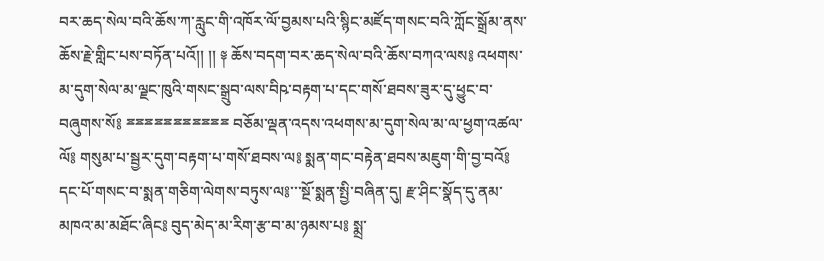བར་ཆད་སེལ་བའི་ཆོས་ཀ་རླུང་གི་འཁོར་ལོ་བྱམས་པའི་སྙིང་མཛོད་གསང་བའི་ཀློང་སྒྲོམ་ནས་ཆོས་རྗེ་གླིང་པས་བཏོན་པའོ།། །། ༈ ཆོས་བདག་བར་ཆད་སེལ་བའི་ཆོས་བཀའ་ལས༔ འཕགས་མ་དུག་སེལ་མ་ལྗང་ཁུའི་གསང་སྒྲུབ་ལས་བིཥ་བརྟག་པ་དང་གསོ་ཐབས་ཟུར་དུ་ཕྱུང་བ་བཞུགས་སོ༔ ྈྈྈྈྈྈྈྈྈྈྈ བཅོམ་ལྡན་འདས་འཕགས་མ་དུག་སེལ་མ་ལ་ཕྱག་འཚལ་ལོ༔ གསུམ་པ་སྦྱར་དུག་བརྟག་པ་གསོ་ཐབས་ལ༔ སྨན་གང་བརྟེན་ཐབས་མཇུག་གི་བྱ་བའོ༔ དང་པོ་གསང་བ་སྨན་གཅིག་ལེགས་བཏུས་ལ༔་་་སྔོ་སྨན་སྤྱི་བཞིན་དུ། རྫ་ཤིང་སྣོད་དུ་ནམ་མཁའ་མ་མཐོང་ཞིང༔ བུད་མེད་མ་རིག་རྩ་བ་མ་ཉམས་པ༔ སྨྲ་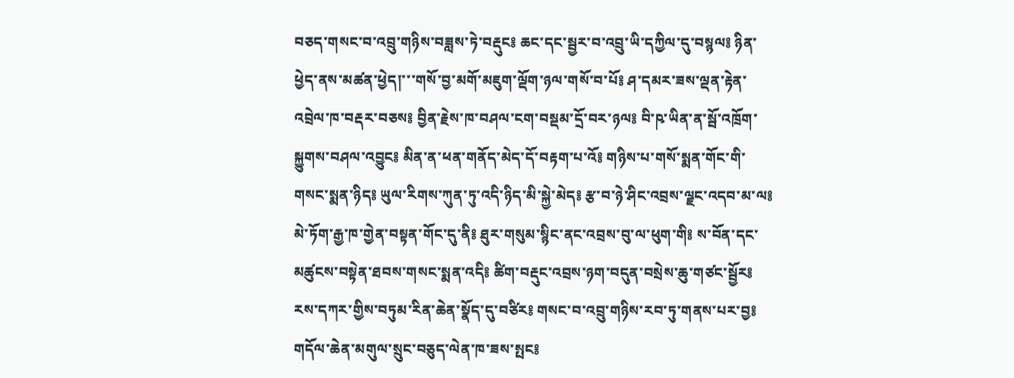བཅད་གསང་བ་འབྲུ་གཉིས་བཟླས་ཏེ་བརྡུང༔ ཆང་དང་སྦྱར་བ་འབྲུ་ཡི་དཀྱིལ་དུ་བསྙལ༔ ཉིན་ཕྱེད་ནས་མཚན་ཕྱེད།་་་གསོ་བྱ་མགོ་མཇུག་ལྡོག་ཉལ་གསོ་བ་པོ༔ ཤ་དམར་ཟས་ལྡན་རྟེན་འབྲེལ་ཁ་བརྡར་བཅས༔ བྱིན་རྗེས་ཁ་བཤལ་ངག་བསྡམ་དྲོ་བར་ཉལ༔ བི་ཥ་ཡིན་ན་སྦོ་འཁྲོག་སྐྱུགས་བཤལ་འབྱུང༔ མིན་ན་ཕན་གནོད་མེད་དོ་བརྟག་པ་འོ༔ གཉིས་པ་གསོ་སྨན་གོང་གི་གསང་སྨན་ཉིད༔ ཡུལ་རིགས་ཀུན་ཏུ་འདི་ཉིད་མི་སྐྱེ་མེད༔ རྩ་བ་ཉེ་ཤིང་འབྲས་ལྗང་འདབ་མ་ལ༔ མེ་ཏོག་རྒྱ་ཁ་གྱེན་བསྟན་གོང་དུ་ནི༔ ཐུར་གསུམ་སྙིང་ནང་འབྲས་བུ་ལ་ཕུག་གི༔ ས་བོན་དང་མཚུངས་བསྟེན་ཐབས་གསང་སྨན་འདི༔ ཚིག་བརྡུང་འབྲས་ཉག་བདུན་བསྲེས་ཆུ་གཙང་སྦྱོར༔ རས་དཀར་གྱིས་བཏུམ་རིན་ཆེན་སྣོད་དུ་བཙིར༔ གསང་བ་འབྲུ་གཉིས་རབ་ཏུ་གནས་པར་བྱ༔ གདོལ་ཆེན་མགུལ་སྲུང་བཅུད་ལེན་ཁ་ཟས་སྤང༔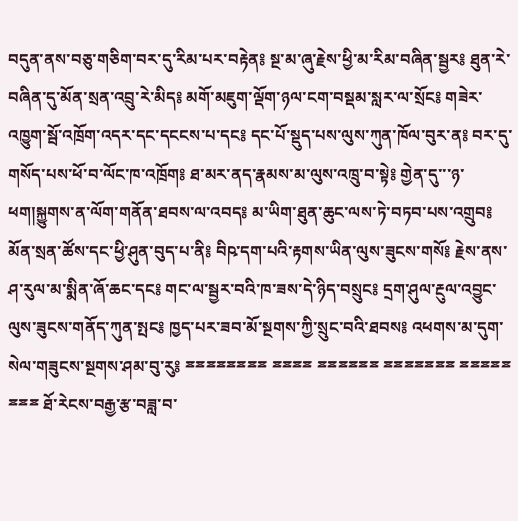བདུན་ནས་བཅུ་གཅིག་བར་དུ་རིམ་པར་བརྟེན༔ སྔ་མ་ཞུ་རྗེས་ཕྱི་མ་རིམ་བཞིན་སྦྱར༔ ཐུན་རེ་བཞིན་དུ་མོན་སྲན་འབྲུ་རེ་མིད༔ མགོ་མཇུག་ལྡོག་ཉལ་ངག་བསྡམ་སླར་ལ་སྲོང༔ གཟེར་འཁྱུག་སྦོ་འཁྲོག་འདར་དང་དངངས་པ་དང༔ དང་པོ་སྡུད་པས་ལུས་ཀུན་ཁོལ་བུར་ན༔ བར་དུ་གསོད་པས་ཕོ་བ་ལོང་ཁ་འཁྲོག༔ ཐ་མར་ནད་རྣམས་མ་ལུས་འཁྲུ་བ་སྟེ༔ གྱེན་དུ་་་ཉ་ཕག།སྐྱུགས་ན་ལོག་གནོན་ཐབས་ལ་འབད༔ མ་ཡིག་ཐུན་ཆུང་ལས་ཏེ་བཏབ་པས་འགྲུབ༔ མོན་སྲན་ཚོས་དང་ཕྱི་ཤུན་བུད་པ་ནི༔ བིཥ་དག་པའི་རྟགས་ཡིན་ལུས་ཟུངས་གསོ༔ རྗེས་ནས་ཤ་རུལ་མ་སྨིན་ཞོ་ཆང་དང༔ གང་ལ་སྦྱར་བའི་ཁ་ཟས་དེ་ཉིད་བསྲུང༔ དྲག་ཤུལ་རྔུལ་འབྱུང་ལུས་ཟུངས་གནོད་ཀུན་སྤང༔ ཁྱད་པར་ཟབ་མོ་སྔགས་ཀྱི་སྲུང་བའི་ཐབས༔ འཕགས་མ་དུག་སེལ་གཟུངས་སྔགས་ཤམ་བུ་རུ༔ ྈྈྈྈྈྈྈྈ ྈྈྈྈ ྈྈྈྈྈྈ ྈྈྈྈྈྈྈ ྈྈྈྈྈ ྈྈྈ ཐོ་རེངས་བརྒྱ་རྩ་བཟླ་བ་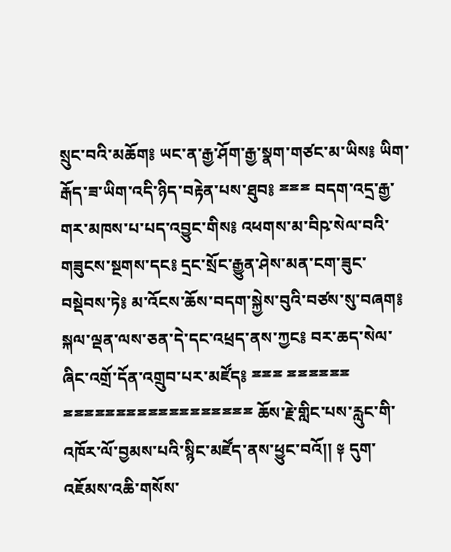སྲུང་བའི་མཆོག༔ ཡང་ན་རྒྱ་ཤོག་རྒྱ་སྣག་གཙང་མ་ཡིས༔ ཡིག་རྒོད་ཟ་ཡིག་འདི་ཉིད་བརྟེན་པས་ཐུབ༔ ྈྈྈ བདག་འདྲ་རྒྱ་གར་མཁས་པ་པད་འབྱུང་གིས༔ འཕགས་མ་བིཥ་སེལ་བའི་གཟུངས་སྔགས་དང༔ དྲང་སྲོང་རྒྱུན་ཤེས་མན་ངག་ཟུང་བསྡེབས་ཏེ༔ མ་འོངས་ཆོས་བདག་སྐྱེས་བུའི་བཙས་སུ་བཞག༔ སྐལ་ལྡན་ལས་ཅན་དེ་དང་འཕྲད་ནས་ཀྱང༔ བར་ཆད་སེལ་ཞིང་འགྲོ་དོན་འགྲུབ་པར་མཛོད༔ ྈྈྈ ྈྈྈྈྈྈ ྈྈྈྈྈྈྈྈྈྈྈྈྈྈྈྈྈྈ ཆོས་རྗེ་གླིང་པས་རླུང་གི་འཁོར་ལོ་བྱམས་པའི་སྙིང་མཛོད་ནས་ཕྱུང་བའོ།། ༈ དུག་འཇོམས་འཆི་གསོས་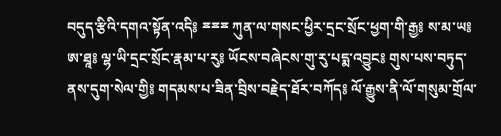བདུད་རྩིའི་དགའ་སྟོན་འདི༔ ྈྈྈ ཀུན་ལ་གསང་ཕྱིར་དྲང་སྲོང་ཕྱག་གི་རྒྱ༔ ས་མ་ཡ༔ ཨ་ཐཱ༔ ལྷ་ཡི་དྲང་སྲོང་རྣམ་པ་རུ༔ ཡོངས་བཞེངས་གུ་རུ་པདྨ་འབྱུང༔ གུས་པས་བཏུད་ནས་དུག་སེལ་གྱི༔ གདམས་པ་ཟིན་བྲིས་བརྗེད་ཐོར་བཀོད༔ ལོ་རྒྱུས་ནི་ལོ་གསུམ་གྲོལ་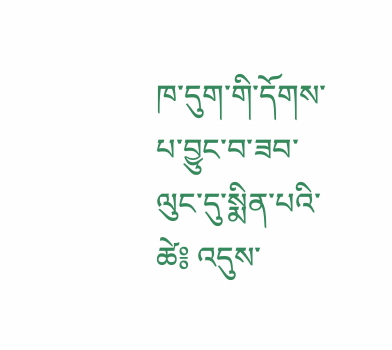ཁ་དུག་གི་དོགས་པ་བྱུང་བ་ཟབ་ལུང་དུ་སྨིན་པའི་ཚེ༔ འདུས་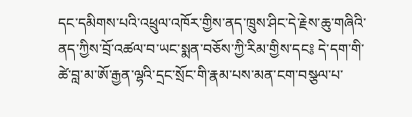དང་དམིགས་པའི་འཕྲུལ་འཁོར་གྱིས་ནད་ཁྲུས་ཤིང་དེ་རྗེས་ཆུ་གཞིའི་ནད་ཀྱིས་བྲོ་འཚལ་བ་ཡང་སྨན་བཅོས་ཀྱི་རིམ་གྱིས་དང༔ དེ་དག་གི་ཚེ་བླ་མ་ཨོ་རྒྱན་ལྷའི་དྲང་སྲོང་གི་རྣམ་པས་མན་ངག་བསྩལ་པ་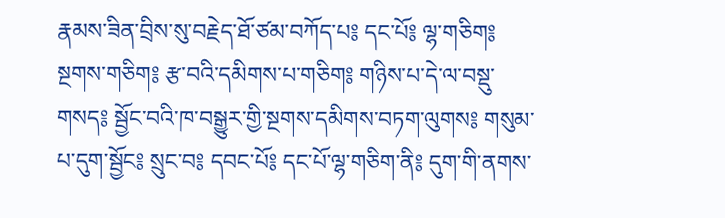རྣམས་ཟིན་བྲིས་སུ་བརྗེད་ཐོ་ཙམ་བཀོད་པ༔ དང་པོ༔ ལྷ་གཅིག༔ སྔགས་གཅིག༔ རྩ་བའི་དམིགས་པ་གཅིག༔ གཉིས་པ་དེ་ལ་བསྡུ་གསད༔ སྦྱོང་བའི་ཁ་བསྒྱུར་གྱི་སྔགས་དམིགས་བཏག་ལུགས༔ གསུམ་པ་དུག་སྦྱོང༔ སྲུང་བ༔ དབང་པོ༔ དང་པོ་ལྷ་གཅིག་ནི༔ དུག་གི་ནགས་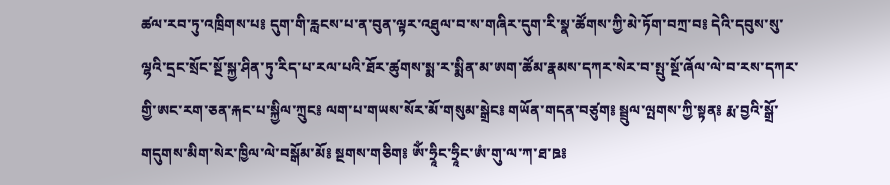ཚལ་རབ་ཏུ་འཁྲིགས་པ༔ དུག་གི་རླངས་པ་ན་བུན་ལྟར་འཐུལ་བ་ས་གཞིར་དུག་རི་སྣ་ཚོགས་ཀྱི་མེ་ཏོག་བཀྲ་བ༔ དེའི་དབུས་སུ་ལྷའི་དྲང་སྲོང་སྔོ་སྐྱ་ཤིན་ཏུ་རིད་པ་རལ་པའི་ཐོར་ཚུགས་སྨ་ར་སྨིན་མ་ཨག་ཚོམ་རྣམས་དཀར་སེར་བ་སྤུ་སྔོ་ཞོལ་ལེ་བ་རས་དཀར་གྱི་ཨང་རག་ཅན་རྐང་པ་སྐྱིལ་ཀྲུང༔ ལག་པ་གཡས་སོར་མོ་གསུམ་སྒྲེང༔ གཡོན་གདན་བཙུག༔ སྦྲུལ་ལྤགས་ཀྱི་སྟན༔ རྨ་བྱའི་སྒྲོ་གདུགས་མིག་སེར་ཁྱིལ་ལེ་བསྒོམ་མོ༔ སྔགས་གཅིག༔ ཨོཾ་ཧྲཱིང་ཧྲཱིང་ཨཾ་གུ་ལ་ཀ་ཐ་ཋ༔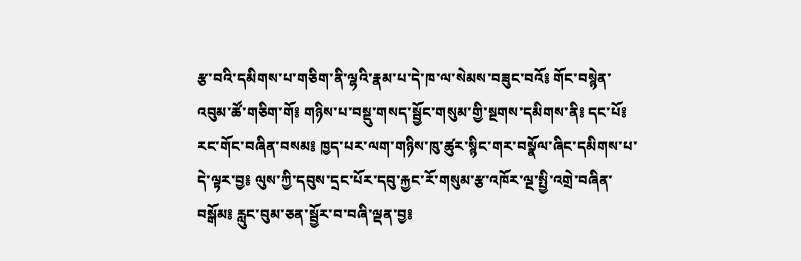རྩ་བའི་དམིགས་པ་གཅིག་ནི་ལྷའི་རྣམ་པ་དེ་ཁ་ལ་སེམས་བཟུང་བའོ༔ གོང་བསྙེན་འབུམ་ཚོ་གཅིག་གོ༔ གཉིས་པ་བསྡུ་གསད་སྦྱོང་གསུམ་གྱི་སྔགས་དམིགས་ནི༔ དང་པོ༔ རང་གོང་བཞིན་བསམ༔ ཁྱད་པར་ལག་གཉིས་ཁུ་ཚུར་སྙིང་གར་བསྣོལ་ཞིང་དམིགས་པ་དེ་ལྟར་བྱ༔ ལུས་ཀྱི་དབུས་དྲང་པོར་དབུ་རྐྱང་རོ་གསུམ་རྩ་འཁོར་ལྔ་སྤྱི་འགྲེ་བཞིན་བསྒོམ༔ རླུང་བུམ་ཅན་སྦྱོར་བ་བཞི་ལྡན་བྱ༔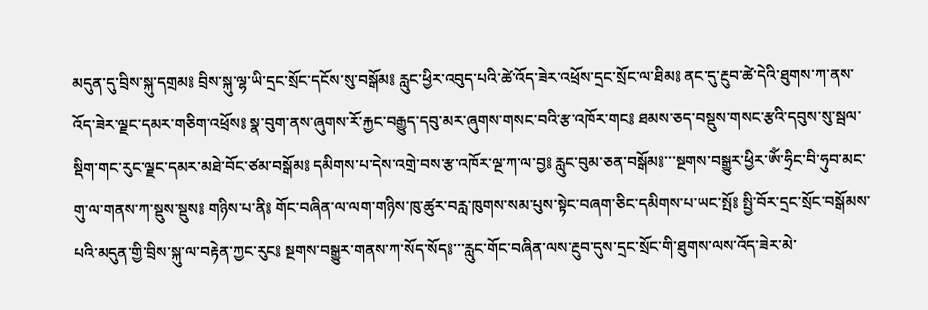མདུན་དུ་བྲིས་སྐུ་དགྲམ༔ བྲིས་སྐུ་ལྷ་ཡི་དྲང་སྲོང་དངོས་སུ་བསྒོམ༔ རླུང་ཕྱིར་འབུད་པའི་ཚེ་འོད་ཟེར་འཕྲོས་དྲང་སྲོང་ལ་ཐིམ༔ ནང་དུ་རྔུབ་ཚེ་དེའི་ཐུགས་ཀ་ནས་འོད་ཟེར་ལྗང་དམར་གཅིག་འཕྲོས༔ སྣ་བུག་ནས་ཞུགས་རོ་རྐྱང་བརྒྱུད་དབུ་མར་ཞུགས་གསང་བའི་རྩ་འཁོར་གང༔ ཐམས་ཅད་བསྡུས་གསང་རྩའི་དབུས་སུ་སྦལ་སྡིག་གང་རུང་ལྗང་དམར་མཐེ་བོང་ཙམ་བསྒོམ༔ དམིགས་པ་དེས་འགྲེ་བས་རྩ་འཁོར་ལྔ་ཀ་ལ་བྱ༔ རླུང་བུམ་ཅན་བསྒོམ༔་་་སྔགས་བསྒྱུར་ཕྱིར་ཨོཾ་ཧྲིང་བི་ཧུབ་མང་གུ་ལ་གནས་ཀ་སྡུས་སྡུས༔ གཉིས་པ་ནི༔ གོང་བཞིན་ལ་ལག་གཉིས་ཁུ་ཚུར་བརླ་ཁུགས་སམ་པུས་སྟེང་བཞག་ཅིང་དམིགས་པ་ཡང་སྤོ༔ སྤྱི་བོར་དྲང་སྲོང་བསྒོམས་པའི་མདུན་གྱི་བྲིས་སྐུ་ལ་བརྟེན་ཀྱང་རུང༔ སྔགས་བསྒྱུར་གནས་ཀ་སོད་སོད༔་་་རླུང་གོང་བཞིན་ལས་རྔུབ་དུས་དྲང་སྲོང་གི་ཐུགས་ལས་འོད་ཟེར་མེ་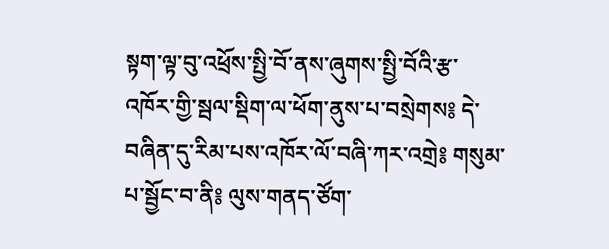སྟག་ལྟ་བུ་འཕྲོས་སྤྱི་བོ་ནས་ཞུགས་སྤྱི་བོའི་རྩ་འཁོར་གྱི་སྦལ་སྡིག་ལ་ཕོག་ནུས་པ་བསྲེགས༔ དེ་བཞིན་དུ་རིམ་པས་འཁོར་ལོ་བཞི་ཀར་འགྲེ༔ གསུམ་པ་སྦྱོང་བ་ནི༔ ལུས་གནད་ཙོག་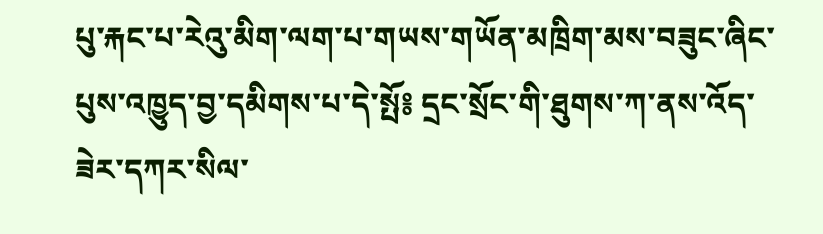པུ་རྐང་པ་རེའུ་མིག་ལག་པ་གཡས་གཡོན་མཁྲིག་མས་བཟུང་ཞིང་པུས་འཁྱུད་བྱ་དམིགས་པ་དེ་སྤོ༔ དྲང་སྲོང་གི་ཐུགས་ཀ་ནས་འོད་ཟེར་དཀར་སིལ་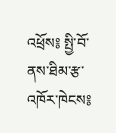འཕྲོས༔ སྤྱི་བོ་ནས་ཐིམ་རྩ་འཁོར་ཁེངས༔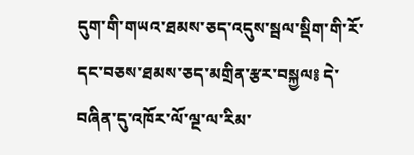དུག་གི་གཡའ་ཐམས་ཅད་འདུས་སྦལ་སྡིག་གི་རོ་དང་བཅས་ཐམས་ཅད་མགྲིན་རྩར་བསྐྱལ༔ དེ་བཞིན་དུ་འཁོར་ལོ་ལྔ་ལ་རིམ་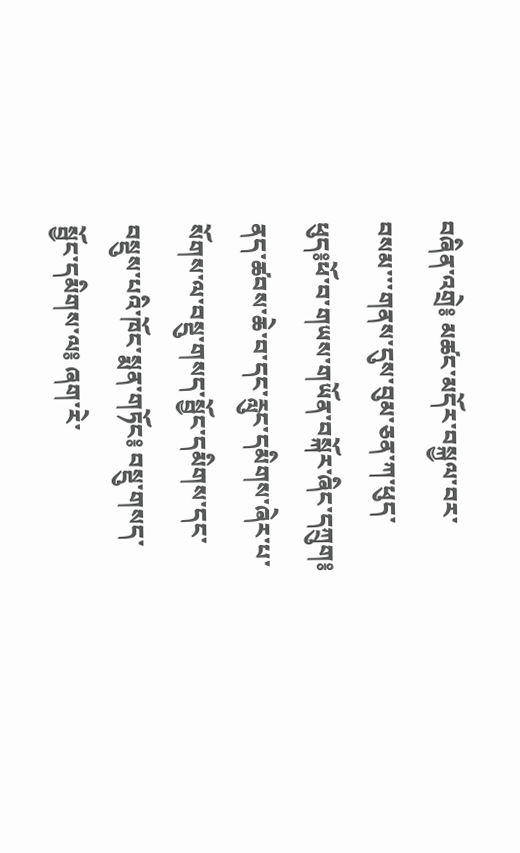བཞིན་འགྲེ༔ མཚང་མདོར་བསྐྱལ་བར་བསམ་་་གནས་དུས་བུམ་ཅན་ཀ་ཕུད་ཕུད༔ཕོ་བ་གཡས་གཡོན་བསྐོར་ཞིང་དཀྲུག༔ ནད་ཚབས་ཆེ་བ་དང་རླུང་དམིགས་ཞེར་པ་སོགས་ལ་བསྡུ་གསད་སྦྱོང་དམིགས་དང་བསྡུས་པའི་ཁོང་སྨན་གཏོང༔ བསྡུ་གསད་སྦྱོང་དམིགས་ལ༔ ཞག་རེ་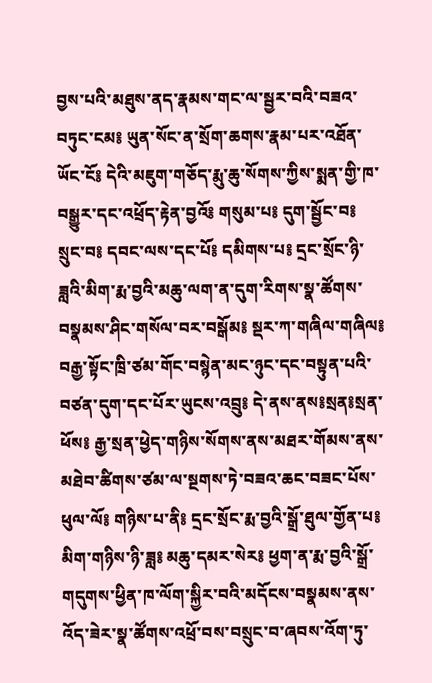བྱས་པའི་མཐུས་ནད་རྣམས་གང་ལ་སྦྱར་བའི་བཟའ་བཏུང་ངམ༔ ཡུན་སོང་ན་སྲོག་ཆགས་རྣམ་པར་འཐོན་ཡོང་ངོ༔ དེའི་མཇུག་གཅོད་རྨུ་ཆུ་སོགས་ཀྱིས་སྨན་གྱི་ཁ་བསྒྱུར་དང་འཕྲོད་རྟེན་བྱའོ༔ གསུམ་པ༔ དུག་སྦྱོང་བ༔ སྲུང་བ༔ དབང་ལས་དང་པོ༔ དམིགས་པ༔ དྲང་སྲོང་ཉི་ཟླའི་མིག་རྨ་བྱའི་མཆུ་ལག་ན་དུག་རིགས་སྣ་ཚོགས་བསྣམས་ཤིང་གསོལ་བར་བསྒོམ༔ སྡར་ཀ་གཞིལ་གཞིལ༔ བརྒྱ་སྟོང་ཁྲི་ཙམ་གོང་བསྙེན་མང་ཉུང་དང་བསྟུན་པའི་བཙན་དུག་དང་པོར་ཡུངས་འབྲུ༔ དེ་ནས་ནས༔སྲན༔སྲན་ཕོས༔ རྒྱ་སྲན་ཕྱེད་གཉིས་སོགས་ནས་མཐར་གོམས་ནས་མཐེབ་ཚིགས་ཙམ་ལ་སྔགས་ཏེ་བཟའ་ཆང་བཟང་པོས་ཕུལ་ལོ༔ གཉིས་པ་ནི༔ དྲང་སྲོང་རྨ་བྱའི་སྒྲོ་ཐུལ་གྱོན་པ༔ མིག་གཉིས་ཉི་ཟླ༔ མཆུ་དམར་སེར༔ ཕྱག་ན་རྨ་བྱའི་སྒྲོ་གདུགས་ཕྱིན་ཁ་ལོག་སྐྱིར་བའི་མདོངས་བསྣམས་ནས་འོད་ཟེར་སྣ་ཚོགས་འཕྲོ་བས་བསྲུང་བ་ཞབས་འོག་ཏུ་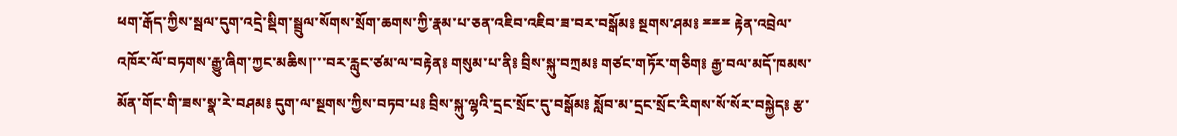ཕག་རྒོད་ཀྱིས་སྦལ་དུག་འདྲེ་སྡིག་སྦྲུལ་སོགས་སྲོག་ཆགས་ཀྱི་རྣམ་པ་ཅན་འཇིབ་འཇིབ་ཟ་བར་བསྒོམ༔ སྔགས་ཤམ༔ ྈྈྈ རྟེན་འབྲེལ་འཁོར་ལོ་བཏགས་རྒྱུ་ཞིག་ཀྱང་མཆིས།་་་བར་རླུང་ཙམ་ལ་བརྟེན༔ གསུམ་པ་ནི༔ བྲིས་སྐུ་བཀྲམ༔ གཙང་གཏོར་གཅིག༔ རྒྱ་བལ་མདོ་ཁམས་མོན་གོང་གི་ཟས་སྣ་རེ་བཤམ༔ དུག་ལ་སྔགས་ཀྱིས་བཏབ་པ༔ བྲིས་སྐུ་ལྷའི་དྲང་སྲོང་དུ་བསྒོམ༔ སློབ་མ་དྲང་སྲོང་རིགས་སོ་སོར་བསྐྱེད༔ རྩ་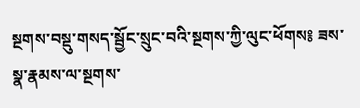སྔགས་བསྡུ་གསད་སྦྱོང་སྲུང་བའི་སྔགས་ཀྱི་ལུང་ཕོགས༔ ཟས་སྣ་རྣམས་ལ་སྔགས་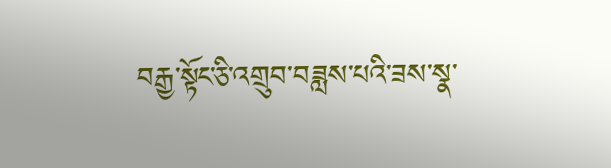བརྒྱ་སྟོང་ཅི་འགྲུབ་བཟླས་པའི་ཟས་སྣ་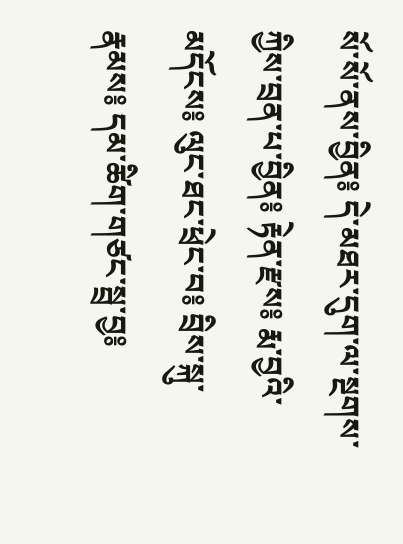སོ་སོ་ནས་བྱིན༔ དེ་མཐར་དུག་ལ་སྔགས་ཀྱིས་བྲན་པ་བྱིན༔ རྟེན་རྫས༔ རྨ་བྱའི་མདོངས༔ ལུང་ཐང་ཕྲེང་བ༔ བྲིས་སྐུ་རྣམས༔ དམ་ཚིག་གཙང་སྦྲ་བྱ༔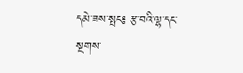དམེ་ཟས་སྤང༔ རྩ་བའི་ལྷ་དང་སྔགས་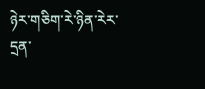ཉེར་གཅིག་རེ་ཉིན་རེར་དྲན་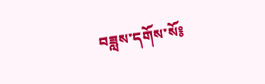བཟླས་དགོས་སོ༔